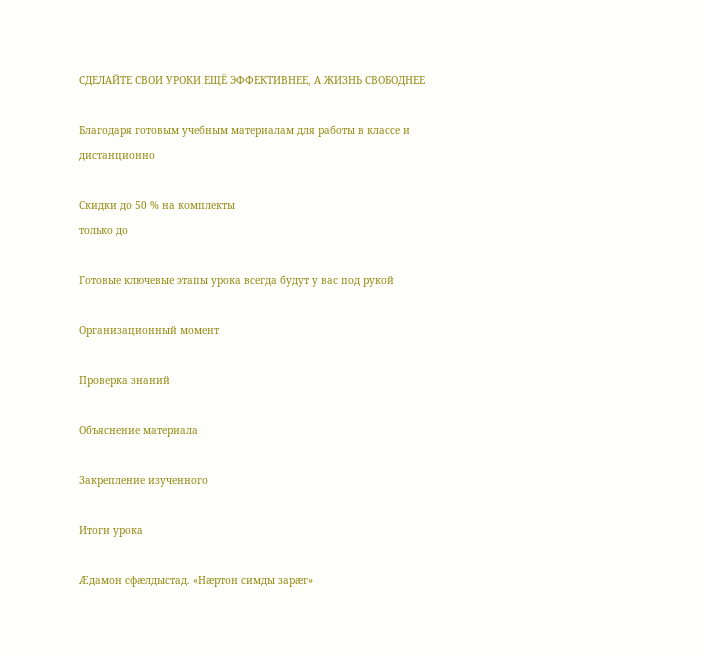СДЕЛАЙТЕ СВОИ УРОКИ ЕЩЁ ЭФФЕКТИВНЕЕ, А ЖИЗНЬ СВОБОДНЕЕ

Благодаря готовым учебным материалам для работы в классе и дистанционно

Скидки до 50 % на комплекты
только до

Готовые ключевые этапы урока всегда будут у вас под рукой

Организационный момент

Проверка знаний

Объяснение материала

Закрепление изученного

Итоги урока

Æдамон сфæлдыстад. «Нæртон симды зарæг»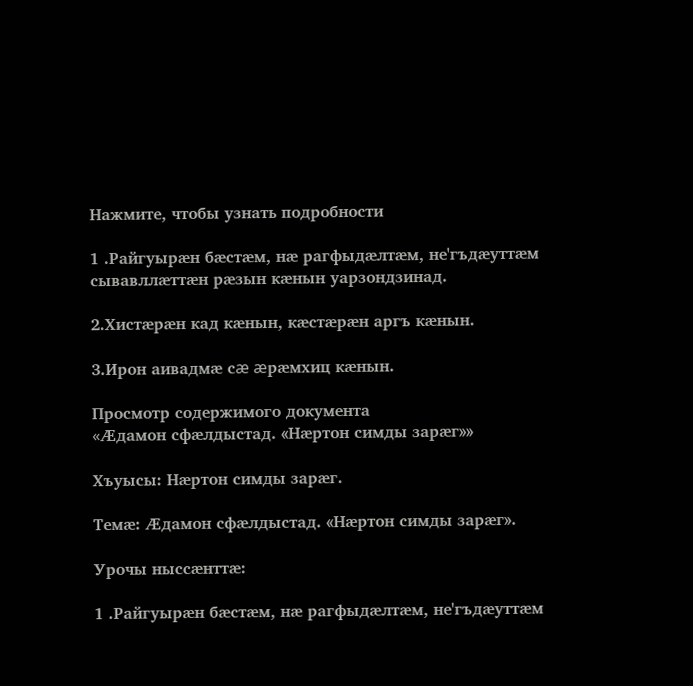Нажмите, чтобы узнать подробности

1 .Райгуырæн бæстæм, нæ рагфыдæлтæм, не'гъдæуттæм сывавллæттæн рæзын кæнын уарзондзинад.

2.Хистæрæн кад кæнын, кæстæрæн аргъ кæнын.

3.Ирон аивадмæ сæ æрæмхиц кæнын.

Просмотр содержимого документа
«Æдамон сфæлдыстад. «Нæртон симды зарæг»»

Хъуысы: Нæртон симды зарæг.

Темæ: Æдамон сфæлдыстад. «Нæртон симды зарæг».

Урочы ныссæнттæ:

1 .Райгуырæн бæстæм, нæ рагфыдæлтæм, не'гъдæуттæм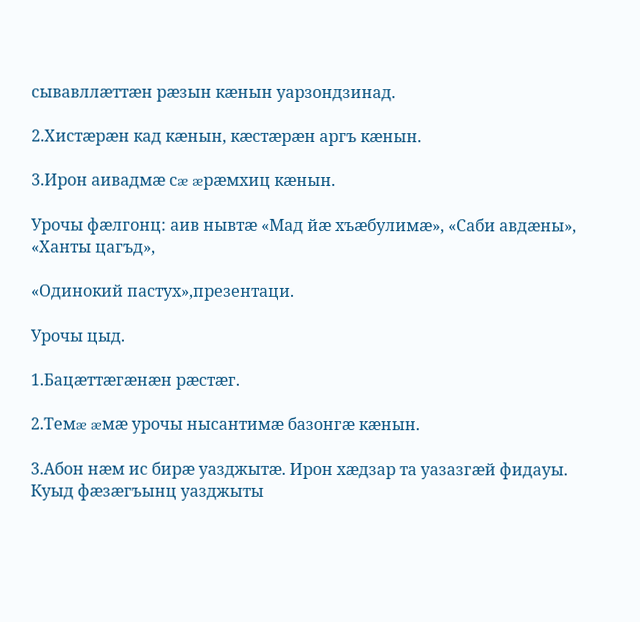сывавллæттæн рæзын кæнын уарзондзинад.

2.Хистæрæн кад кæнын, кæстæрæн аргъ кæнын.

3.Ирон аивадмæ сæ æрæмхиц кæнын.

Урочы фæлгонц: аив нывтæ «Мад йæ хъæбулимæ», «Саби авдæны», «Ханты цагъд»,

«Одинокий пастух»,презентаци.

Урочы цыд.

1.Бацæттæгæнæн рæстæг.

2.Темæ æмæ урочы нысантимæ базонгæ кæнын.

3.Абон нæм ис бирæ уазджытæ. Ирон хæдзар та уазазгæй фидауы. Куыд фæзæгъынц уазджыты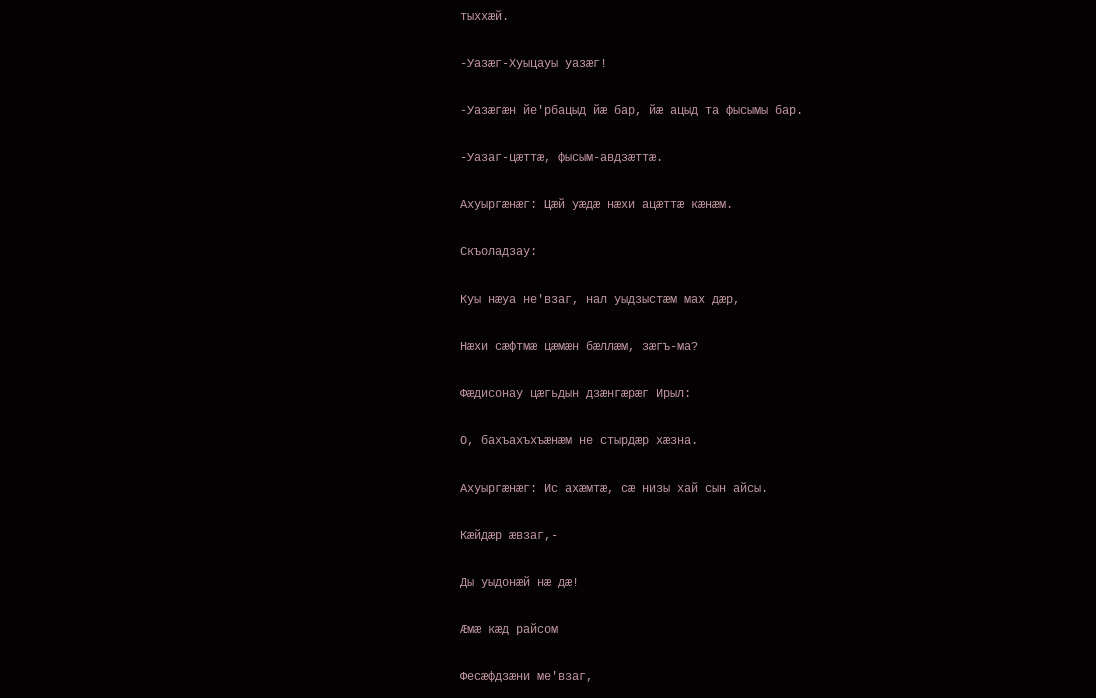тыххæй.

-Уазæг-Хуыцауы уазæг!

-Уазæгæн йе'рбацыд йæ бар, йæ ацыд та фысымы бар.

-Уазаг-цæттæ, фысым-авдзæттæ.

Ахуыргæнæг: Цæй уæдæ нæхи ацæттæ кæнæм.

Скъоладзау:

Куы нæуа не'взаг, нал уыдзыстæм мах дæр,

Нæхи сæфтмæ цæмæн бæллæм, зæгъ-ма?

Фæдисонау цæгьдын дзæнгæрæг Ирыл:

О, бахъахъхъæнæм не стырдæр хæзна.

Ахуыргæнæг: Ис ахæмтæ, сæ низы хай сын айсы.

Кæйдæр æвзаг,-

Ды уыдонæй нæ дæ!

Æмæ кæд райсом

Фесæфдзæни ме'взаг,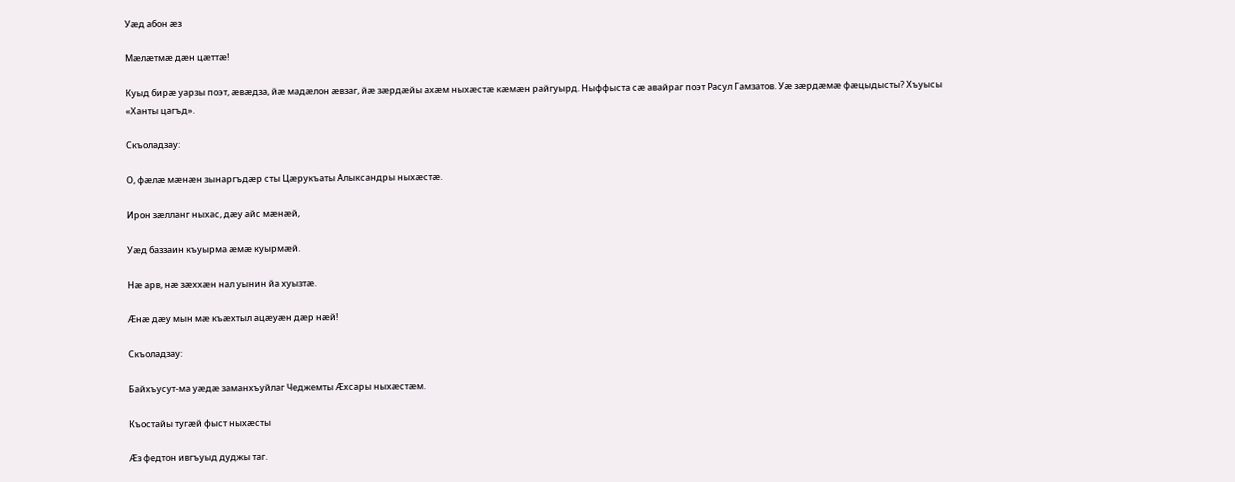Уæд абон æз

Мæлæтмæ дæн цæттæ!

Куыд бирæ уарзы поэт, æвæдза, йæ мадæлон æвзаг, йæ зæрдæйы ахæм ныхæстæ кæмæн райгуырд. Ныффыста сæ авайраг поэт Расул Гамзатов. Уæ зæрдæмæ фæцыдысты? Хъуысы «Ханты цагъд».

Скъоладзау:

О, фæлæ мæнæн зынаргъдæр сты Цæрукъаты Алыксандры ныхæстæ.

Ирон зæлланг ныхас, дæу айс мæнæй,

Уæд баззаин къуырма æмæ куырмæй.

Нæ арв, нæ зæххæн нал уынин йа хуызтæ.

Æнæ дæу мын мæ къæхтыл ацæуæн дæр нæй!

Скъоладзау:

Байхъусут-ма уæдæ заманхъуйлаг Чеджемты Æхсары ныхæстæм.

Къостайы тугæй фыст ныхæсты

Æз федтон ивгъуыд дуджы таг.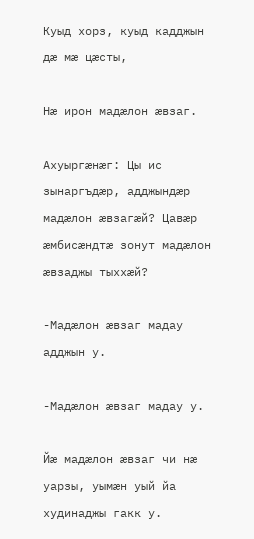Куыд хорз, куыд кадджын дæ мæ цæсты,

Нæ ирон мадæлон æвзаг.

Ахуыргæнæг: Цы ис зынаргъдæр, адджындæр мадæлон æвзагæй? Цавæр æмбисæндтæ зонут мадæлон æвзаджы тыххæй?

-Мадæлон æвзаг мадау адджын у.

-Мадæлон æвзаг мадау у.

Йæ мадæлон æвзаг чи нæ уарзы, уымæн уый йа худинаджы гакк у.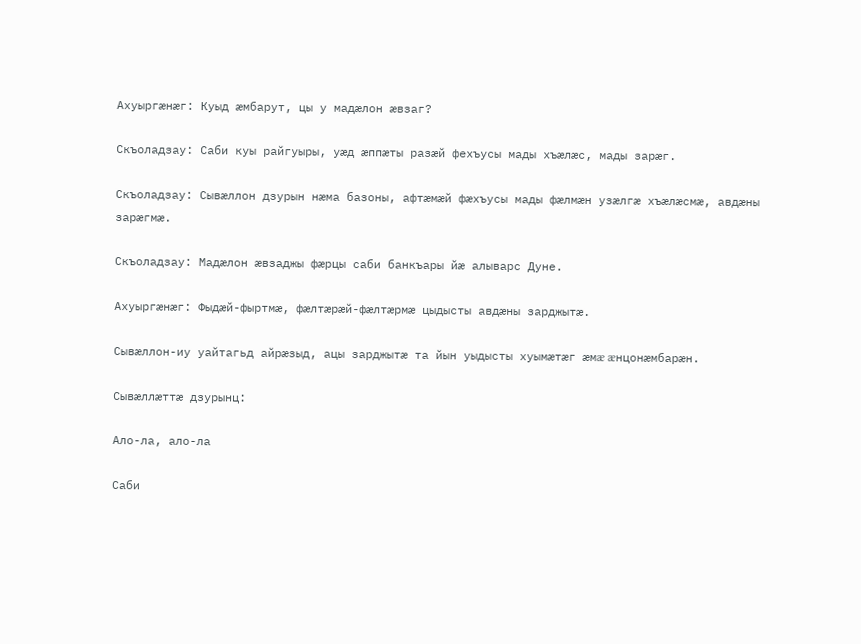Ахуыргæнæг: Куыд æмбарут, цы у мадæлон æвзаг?

Скъоладзау: Саби куы райгуыры, уæд æппæты разæй фехъусы мады хъæлæс, мады зарæг.

Скъоладзау: Сывæллон дзурын нæма базоны, афтæмæй фæхъусы мады фæлмæн узæлгæ хъæлæсмæ, авдæны зарæгмæ.

Скъоладзау: Мадæлон æвзаджы фæрцы саби банкъары йæ алыварс Дуне.

Ахуыргæнæг: Фыдæй-фыртмæ, фæлтæрæй-фæлтæрмæ цыдысты авдæны зарджытæ.

Сывæллон-иу уайтагьд айрæзыд, ацы зарджытæ та йын уыдысты хуымæтæг æмæ æнцонæмбарæн.

Сывæллæттæ дзурынц:

Ало-ла, ало-ла

Саби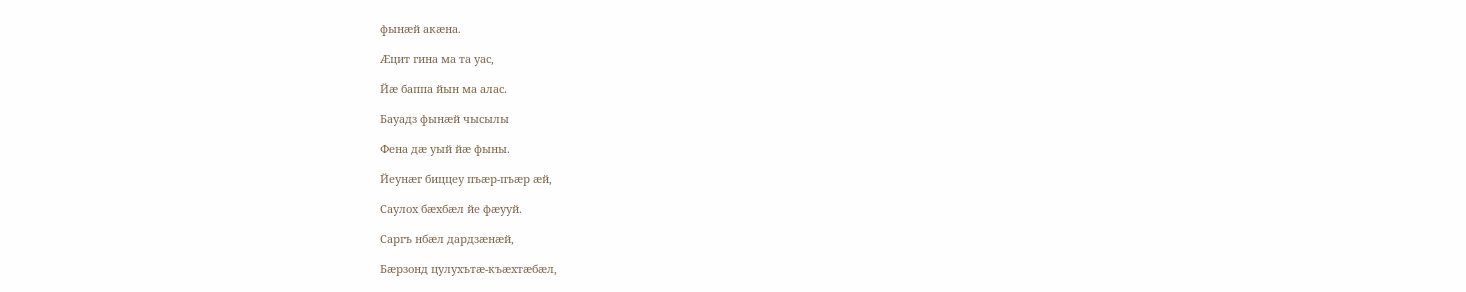фынæй акæна.

Æцит гина ма та уас,

Йæ баппа йын ма алас.

Бауадз фынæй чысылы

Фена дæ уый йæ фыны.

Йеунæг биццеу пъæр-пъæр æй,

Саулох бæхбæл йе фæууй.

Саргъ нбæл дардзæнæй,

Бæрзонд цулухътæ-къæхтæбæл,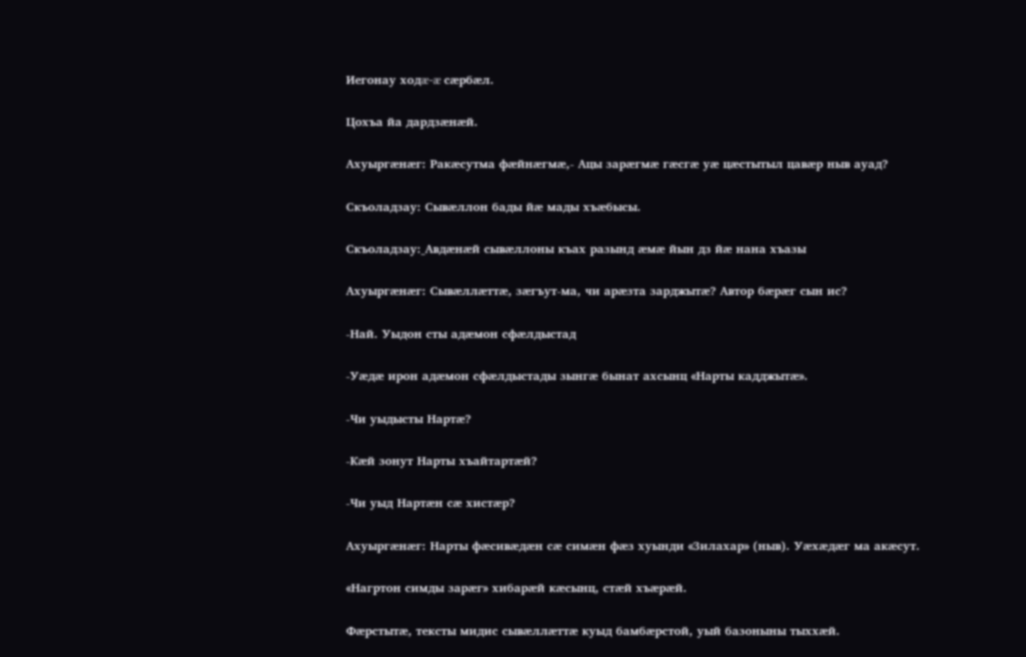Иегонау ходæ-æ сæрбæл.

Цохъа йа дардзæнæй.

Ахуыргæнæг: Ракæсутма фæйнæгмæ,- Ацы зарæгмæ гæсгæ уæ цæстытыл цавæр ныв ауад?

Скъоладзау: Сывæллон бады йæ мады хъæбысы.

Скъоладзау:_Авдæнæй сывæллоны къах разынд æмæ йын дз йæ нана хъазы

Ахуыргæнæг: Сывæллæттæ, зæгъут-ма, чи арæзта зарджытæ? Автор бæрæг сын ис?

-Най. Уыдон сты адæмон сфæлдыстад

-Уæдæ ирон адæмон сфæлдыстады зынгæ бынат ахсынц «Нарты кадджытæ».

-Чи уыдысты Нартæ?

-Кæй зонут Нарты хъайтартæй?

-Чи уыд Нартæн сæ хистæр?

Ахуыргæнæг: Нарты фæсивæдæн сæ симæн фæз хуынди «Зилахар» (ныв). Уæхæдæг ма акæсут.

«Нагртон симды зарæг» хибарæй кæсынц, стæй хъæрæй.

Фæрстытæ, тексты мидис сывæллæттæ куыд бамбæрстой, уый базоныны тыххæй.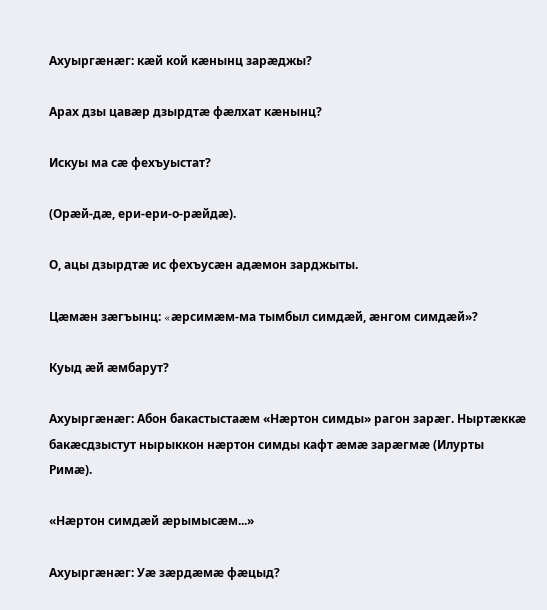Ахуыргæнæг: кæй кой кæнынц зарæджы?

Арах дзы цавæр дзырдтæ фæлхат кæнынц?

Искуы ма сæ фехъуыстат?

(Орæй-дæ, ери-ери-о-рæйдæ).

О, ацы дзырдтæ ис фехъусæн адæмон зарджыты.

Цæмæн зæгъынц: «æрсимæм-ма тымбыл симдæй, æнгом симдæй»?

Куыд æй æмбарут?

Ахуыргæнæг: Абон бакастыстаæм «Нæртон симды» рагон зарæг. Ныртæккæ бакæсдзыстут нырыккон нæртон симды кафт æмæ зарæгмæ (Илурты Римæ).

«Нæртон симдæй æрымысæм...»

Ахуыргæнæг: Уæ зæрдæмæ фæцыд?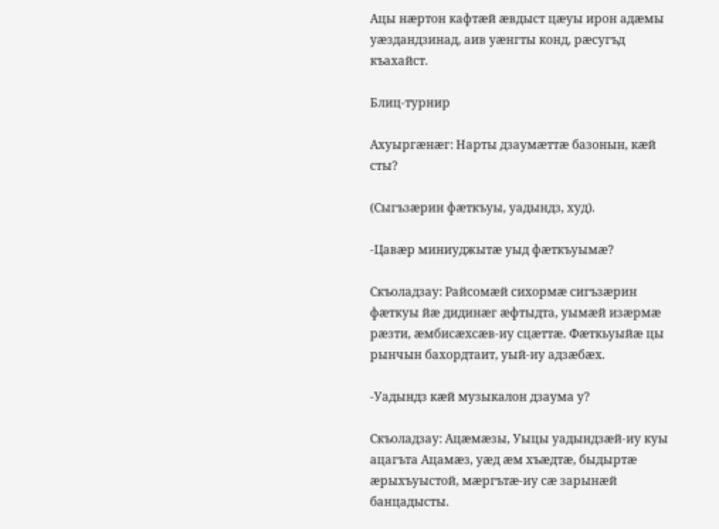Ацы нæртон кафтæй æвдыст цæуы ирон адæмы уæздандзинад, аив уæнгты конд, рæсугъд къахайст.

Блиц-турнир

Ахуыргæнæг: Нарты дзаумæттæ базонын, кæй сты?

(Сыгъзæрин фæткъуы, уадындз, худ).

-Цавæр миниуджытæ уыд фæткъуымæ?

Скъоладзау: Райсомæй сихормæ сигъзæрин фæткуы йæ дидинæг æфтыдта, уымæй изæрмæ рæзти, æмбисæхсæв-иу сцæттæ. Фæткьуыйæ цы рынчын бахордтаит, уый-иу адзæбæх.

-Уадындз кæй музыкалон дзаума у?

Скъоладзау: Ацæмæзы, Уыцы уадындзæй-иу куы ацагъта Ацамæз, уæд æм хъæдтæ, быдыртæ æрыхъуыстой, мæргътæ-иу сæ зарынæй банцадысты.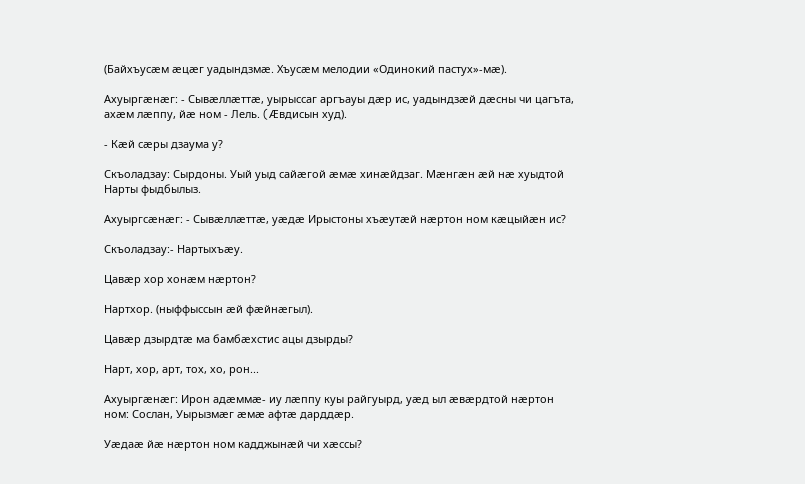(Байхъусæм æцæг уадындзмæ. Хъусæм мелодии «Одинокий пастух»-мæ).

Ахуыргæнæг: - Сывæллæттæ, уырыссаг аргъауы дæр ис, уадындзæй дæсны чи цагъта, ахæм лæппу, йæ ном - Лель. (Æвдисын худ).

- Кæй сæры дзаума у?

Скъоладзау: Сырдоны. Уый уыд сайæгой æмæ хинæйдзаг. Мæнгæн æй нæ хуыдтой Нарты фыдбылыз.

Ахуыргсæнæг: - Сывæллæттæ, уæдæ Ирыстоны хъæутæй нæртон ном кæцыйæн ис?

Скъоладзау:- Нартыхъæу.

Цавæр хор хонæм нæртон?

Нартхор. (ныффыссын æй фæйнæгыл).

Цавæр дзырдтæ ма бамбæхстис ацы дзырды?

Нарт, хор, арт, тох, хо, рон...

Ахуыргæнæг: Ирон адæммæ- иу лæппу куы райгуырд, уæд ыл æвæрдтой нæртон ном: Сослан, Уырызмæг æмæ афтæ дарддæр.

Уæдаæ йæ нæртон ном кадджынæй чи хæссы?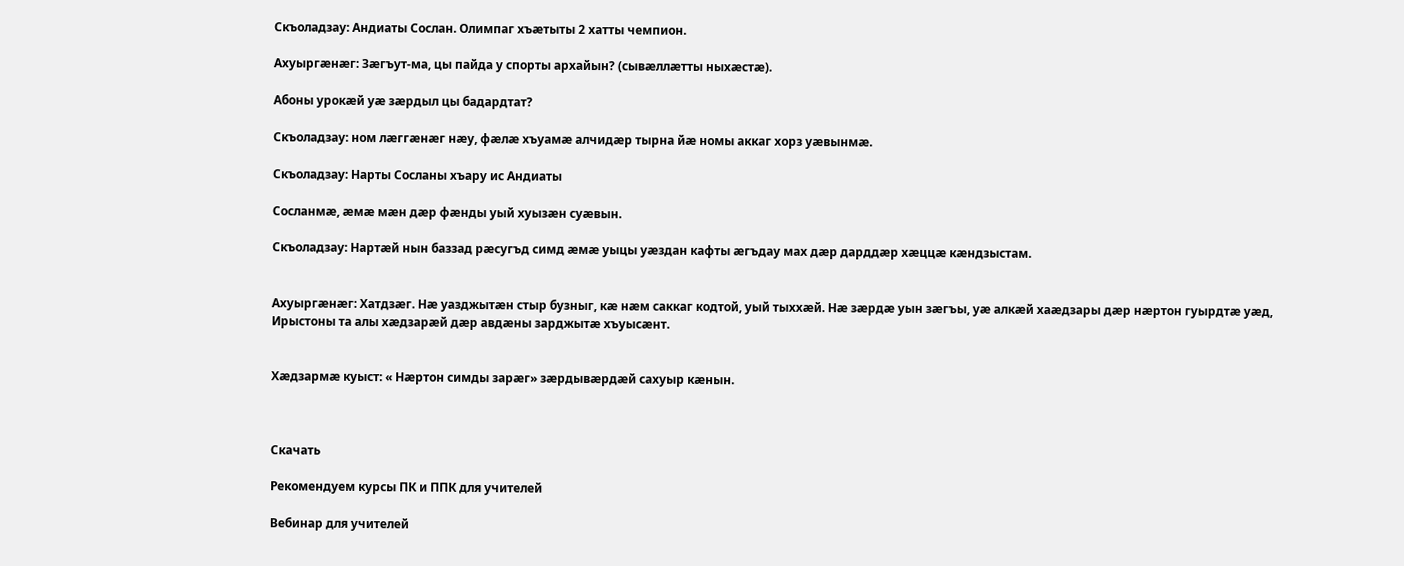Скъоладзау: Андиаты Сослан. Олимпаг хъæтыты 2 хатты чемпион.

Ахуыргæнæг: Зæгъут-ма, цы пайда у спорты архайын? (сывæллæтты ныхæстæ).

Абоны урокæй уæ зæрдыл цы бадардтат?

Скъоладзау: ном лæггæнæг нæу, фæлæ хъуамæ алчидæр тырна йæ номы аккаг хорз уæвынмæ.

Скъоладзау: Нарты Сосланы хъару ис Андиаты

Сосланмæ, æмæ мæн дæр фæнды уый хуызæн суæвын.

Скъоладзау: Нартæй нын баззад рæсугъд симд æмæ уыцы уæздан кафты æгъдау мах дæр дарддæр хæццæ кæндзыстам.


Ахуыргæнæг: Хатдзæг. Нæ уазджытæн стыр бузныг, кæ нæм саккаг кодтой, уый тыххæй. Нæ зæрдæ уын зæгъы, уæ алкæй хаæдзары дæр нæртон гуырдтæ уæд, Ирыстоны та алы хæдзарæй дæр авдæны зарджытæ хъуысæнт.


Хæдзармæ куыст: « Нæртон симды зарæг» зæрдывæрдæй сахуыр кæнын.



Скачать

Рекомендуем курсы ПК и ППК для учителей

Вебинар для учителей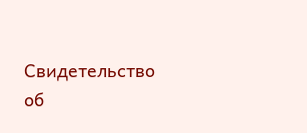Свидетельство об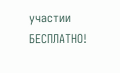участии БЕСПЛАТНО!